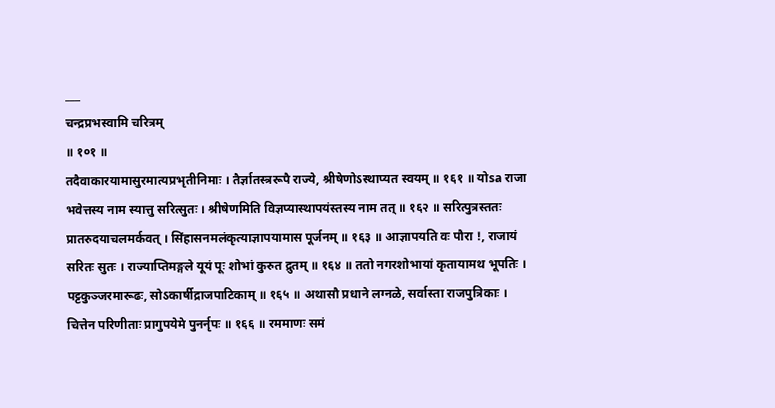___
चन्द्रप्रभस्वामि चरित्रम्
॥ १०१ ॥
तदैवाकारयामासुरमात्यप्रभृतीनिमाः । तैर्ज्ञातस्त्ररूपै राज्ये, श्रीषेणोऽस्थाप्यत स्वयम् ॥ १६१ ॥ योsa राजा भवेत्तस्य नाम स्यात्तु सरित्सुतः । श्रीषेणमिति विज्ञप्यास्थापयंस्तस्य नाम तत् ॥ १६२ ॥ सरित्पुत्रस्ततः प्रातरुदयाचलमर्कवत् । सिंहासनमलंकृत्याज्ञापयामास पूर्जनम् ॥ १६३ ॥ आज्ञापयति वः पौरा !, राजायं सरितः सुतः । राज्याप्तिमङ्गले यूयं पूः शोभां कुरुत द्रुतम् ॥ १६४ ॥ ततो नगरशोभायां कृतायामथ भूपतिः । पट्टकुञ्जरमारूढः, सोऽकार्षीद्राजपाटिकाम् ॥ १६५ ॥ अथासौ प्रधाने लग्नळे, सर्वास्ता राजपुत्रिकाः । चित्तेन परिणीताः प्रागुपयेमे पुनर्नृपः ॥ १६६ ॥ रममाणः समं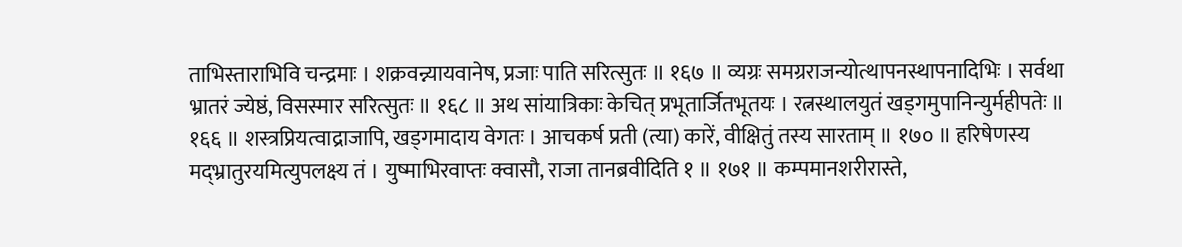ताभिस्ताराभिवि चन्द्रमाः । शक्रवन्न्यायवानेष, प्रजाः पाति सरित्सुतः ॥ १६७ ॥ व्यग्रः समग्रराजन्योत्थापनस्थापनादिभिः । सर्वथा भ्रातरं ज्येष्ठं, विसस्मार सरित्सुतः ॥ १६८ ॥ अथ सांयात्रिकाः केचित् प्रभूतार्जितभूतयः । रत्नस्थालयुतं खड्गमुपानिन्युर्महीपतेः ॥ १६६ ॥ शस्त्रप्रियत्वाद्राजापि, खड्गमादाय वेगतः । आचकर्ष प्रती (त्या) कारें, वीक्षितुं तस्य सारताम् ॥ १७० ॥ हरिषेणस्य मद्भ्रातुरयमित्युपलक्ष्य तं । युष्माभिरवाप्तः क्वासौ, राजा तानब्रवीदिति १ ॥ १७१ ॥ कम्पमानशरीरास्ते,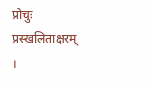प्रोचुः प्रस्खलिताक्षरम् ।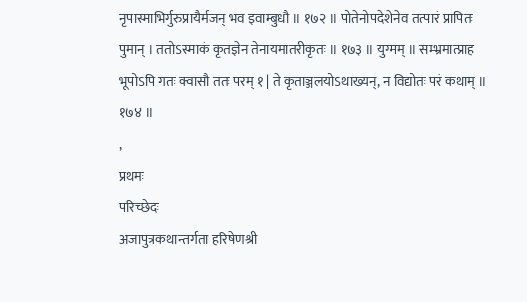नृपास्माभिर्गुरुप्रायैर्मजन् भव इवाम्बुधौ ॥ १७२ ॥ पोतेनोपदेशेनेव तत्पारं प्रापितः पुमान् । ततोऽस्माकं कृतज्ञेन तेनायमातरीकृतः ॥ १७३ ॥ युग्मम् ॥ सम्भ्रमात्प्राह भूपोऽपि गतः क्वासौ ततः परम् १ | ते कृताञ्जलयोऽथाख्यन्, न विद्योतः परं कथाम् ॥ १७४ ॥
,
प्रथमः
परिच्छेदः
अजापुत्रकथान्तर्गता हरिषेणश्री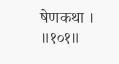षेणकथा ।
॥१०१॥